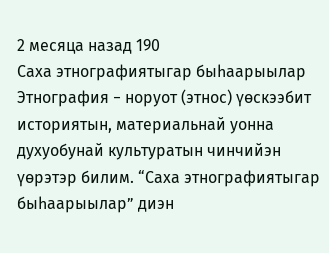2 месяца назад 190
Саха этнографиятыгар быһаарыылар
Этнография − норуот (этнос) үөскээбит историятын, материальнай уонна духуобунай культуратын чинчийэн үөрэтэр билим. “Саха этнографиятыгар быһаарыылар” диэн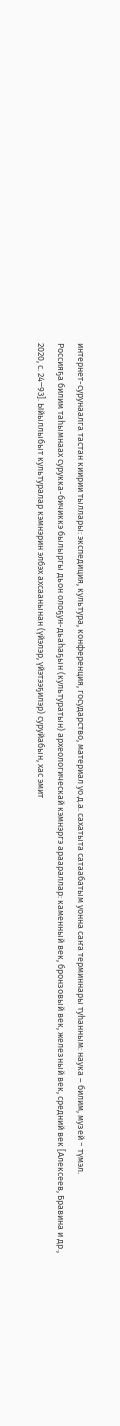интернет-сурунаалга тастан киирии тыллары: экспедиция, культура, конференция, государство, материал уо.д.а. сахатыта сатаабатым уонна саҥа терминнары туһанным: наука – билим, музей − түмэл.
Россияҕа билим таһымнаах сурукка-бичиккэ былыргы дьон олоҕун-дьаһаҕын (культуратын) археологическай кэмнэргэ араараллар: каменный век, бронзовый век, железный век, средний век [Алексеев, Бравина и др., 2020, с. 24‒93]. Ыйыллыбыт культуралар кэмнэрин элбэх ахсаанынан (үйэлэр, үйэтээҕилэр) суруйабын, хас эмит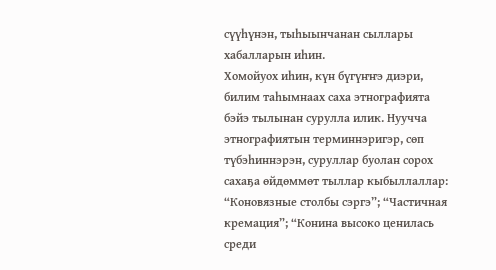сүүһүнэн, тыһыынчанан сыллары хабалларын иһин.
Хомойуох иһин, күн бүгүҥҥэ диэри, билим таһымнаах саха этнографията бэйэ тылынан сурулла илик. Нуучча этнографиятын терминнэригэр, сөп түбэһиннэрэн, суруллар буолан сорох сахаҕа өйдөммөт тыллар кыбыллаллар: “Коновязные столбы сэргэ”; “Частичная кремация”; “Конина высоко ценилась среди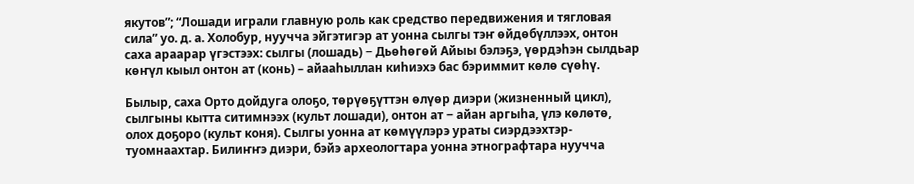якутов”; “Лошади играли главную роль как средство передвижения и тягловая сила” уо. д. а. Холобур, нуучча эйгэтигэр ат уонна сылгы тэҥ өйдөбүллээх, онтон саха араарар үгэстээх: сылгы (лошадь) − Дьөһөгөй Айыы бэлэҕэ, үөрдэһэн сылдьар көҥүл кыыл онтон ат (конь) – айааһыллан киһиэхэ бас бэриммит көлө сүөһү.

Былыр, саха Орто дойдуга олоҕо, төрүөҕүттэн өлүөр диэри (жизненный цикл), сылгыны кытта ситимнээх (культ лошади), онтон ат ‒ айан аргыһа, үлэ көлөтө, олох доҕоро (культ коня). Сылгы уонна ат көмүүлэрэ ураты сиэрдээхтэр-туомнаахтар. Билиҥҥэ диэри, бэйэ археологтара уонна этнографтара нуучча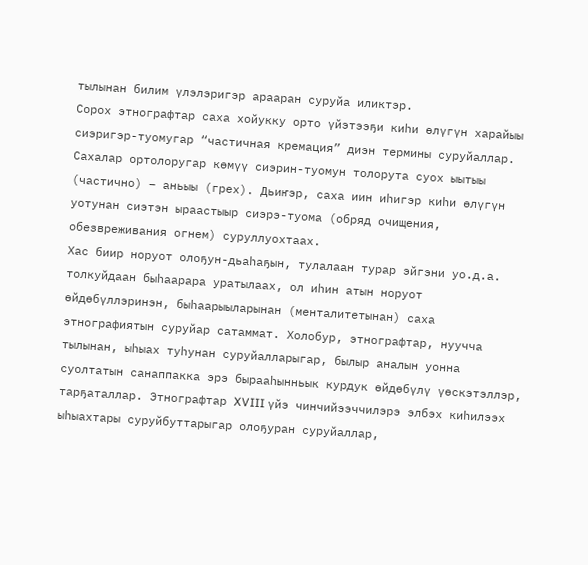тылынан билим үлэлэригэр арааран суруйа иликтэр.
Сорох этнографтар саха хойукку орто үйэтээҕи киһи өлүгүн харайыы сиэригэр-туомугар “частичная кремация” диэн термины суруйаллар. Сахалар ортолоругар көмүү сиэрин-туомун толорута суох ыытыы (частично) − аньыы (грех). Дьиҥэр, саха иин иһигэр киһи өлүгүн уотунан сиэтэн ыраастыыр сиэрэ-туома (обряд очищения, обезвреживания огнем) суруллуохтаах.
Хас биир норуот олоҕун-дьаһаҕын, тулалаан турар эйгэни уо.д.а. толкуйдаан быһаарара уратылаах, ол иһин атын норуот өйдөбүллэринэн, быһаарыыларынан (менталитетынан) саха этнографиятын суруйар сатаммат. Холобур, этнографтар, нуучча тылынан, ыһыах туһунан суруйалларыгар, былыр аналын уонна суолтатын санаппакка эрэ бырааһынньык курдук өйдөбүлү үөскэтэллэр, тарҕаталлар. Этнографтар XVIII үйэ чинчийээччилэрэ элбэх киһилээх ыһыахтары суруйбуттарыгар олоҕуран суруйаллар,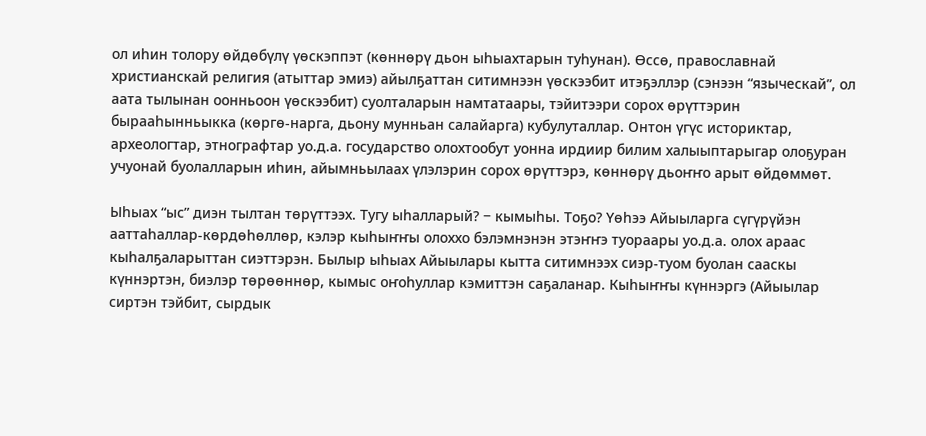ол иһин толору өйдөбүлү үөскэппэт (көннөрү дьон ыһыахтарын туһунан). Өссө, православнай христианскай религия (атыттар эмиэ) айылҕаттан ситимнээн үөскээбит итэҕэллэр (сэнээн “языческай”, ол аата тылынан оонньоон үөскээбит) суолталарын намтатаары, тэйитээри сорох өрүттэрин бырааһынньыкка (көргө-нарга, дьону мунньан салайарга) кубулуталлар. Онтон үгүс историктар, археологтар, этнографтар уо.д.а. государство олохтообут уонна ирдиир билим халыыптарыгар олоҕуран учуонай буолалларын иһин, айымньылаах үлэлэрин сорох өрүттэрэ, көннөрү дьоҥҥо арыт өйдөммөт.

Ыһыах “ыс” диэн тылтан төрүттээх. Тугу ыһалларый? − кымыһы. Тоҕо? Үөһээ Айыыларга сүгүрүйэн ааттаһаллар-көрдөһөллөр, кэлэр кыһыҥҥы олоххо бэлэмнэнэн этэҥҥэ туораары уо.д.а. олох араас кыһалҕаларыттан сиэттэрэн. Былыр ыһыах Айыылары кытта ситимнээх сиэр-туом буолан сааскы күннэртэн, биэлэр төрөөннөр, кымыс оҥоһуллар кэмиттэн саҕаланар. Кыһыҥҥы күннэргэ (Айыылар сиртэн тэйбит, сырдык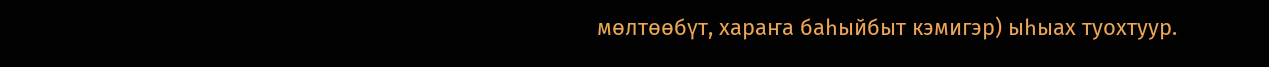мөлтөөбүт, хараҥа баһыйбыт кэмигэр) ыһыах туохтуур.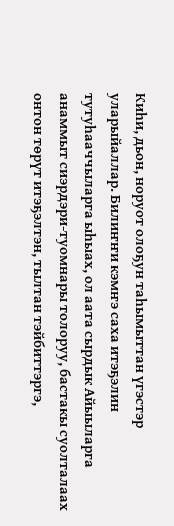Киһи, дьон, норуот олоҕун таһымыттан үгэстэр уларыйаллар. Билиҥҥи кэмҥэ саха итэҕэлин тутуһааччыларга ыһыах, ол аата сырдык Айыыларга анаммыт сиэрдэри-туомнары толоруу, бастакы суолталаах онтон төрүт итэҕэлтэн, тылтан тэйбиттэргэ,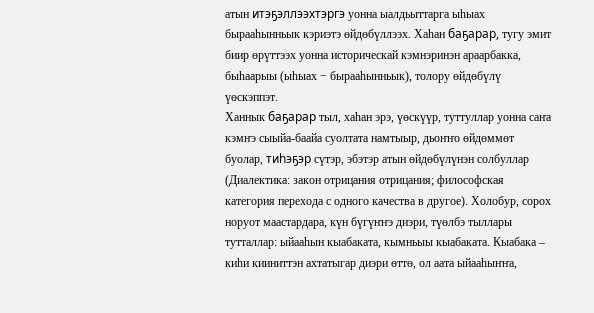атын итэҕэллээхтэргэ уонна ыалдьыттарга ыһыах бырааһынньык кэриэтэ өйдөбүллээх. Хаһан баҕарар, тугу эмит биир өрүттээх уонна историческай кэмнэринэн араарбакка, быһаарыы (ыһыах − бырааһынньык), толору өйдөбүлү үөскэппэт.
Ханнык баҕарар тыл, хаһан эрэ, үөскүүр, туттуллар уонна саҥа кэмҥэ сыыйа-баайа суолтата намтыыр, дьоҥҥо өйдөммөт буолар, тиһэҕэр сүтэр, эбэтэр атын өйдөбүлүнэн солбуллар (Диалектика: закон отрицания отрицания; философская категория перехода с одного качества в другое). Холобур, сорох норуот маастардара, күн бүгүҥҥэ диэри, түөлбэ тыллары тутталлар: ыйааһын кыабаката, кымньыы кыабаката. Кыабака – киһи кииниттэн ахтатыгар диэри өттө, ол аата ыйааһыҥҥа,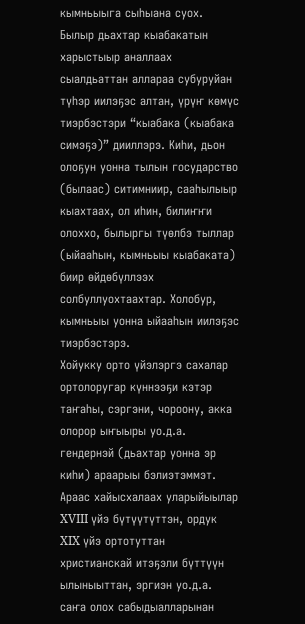кымньыыга сыһыана суох. Былыр дьахтар кыабакатын харыстыыр аналлаах сыалдьаттан аллараа субуруйан түһэр иилэҕэс алтан, үрүҥ көмүс тиэрбэстэри “кыабака (кыабака симэҕэ)” дииллэрэ. Киһи, дьон олоҕун уонна тылын государство (былаас) ситимниир, сааһылыыр кыахтаах, ол иһин, билиҥҥи олоххо, былыргы түөлбэ тыллар (ыйааһын, кымньыы кыабаката) биир өйдөбүллээх солбуллуохтаахтар. Холобур, кымньыы уонна ыйааһын иилэҕэс тиэрбэстэрэ.
Хойукку орто үйэлэргэ сахалар ортолоругар күннээҕи кэтэр таҥаһы, сэргэни, чороону, акка олорор ыҥыыры уо.д.а. гендернэй (дьахтар уонна эр киһи) араарыы бэлиэтэммэт. Араас хайысхалаах уларыйыылар XVIII үйэ бүтүүтүттэн, ордук XIX үйэ ортотуттан христианскай итэҕэли бүттүүн ылыныыттан, эргиэн уо.д.а. саҥа олох сабыдыалларынан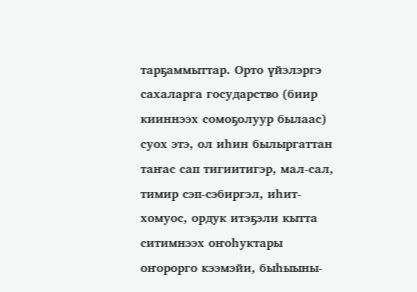тарҕаммыттар. Орто үйэлэргэ сахаларга государство (биир кииннээх сомоҕолуур былаас) суох этэ, ол иһин былыргаттан таҥас сап тигиитигэр, мал-сал, тимир сэп-сэбиргэл, иһит-хомуос, ордук итэҕэли кытта ситимнээх оҥоһуктары оҥорорго кээмэйи, быһыыны-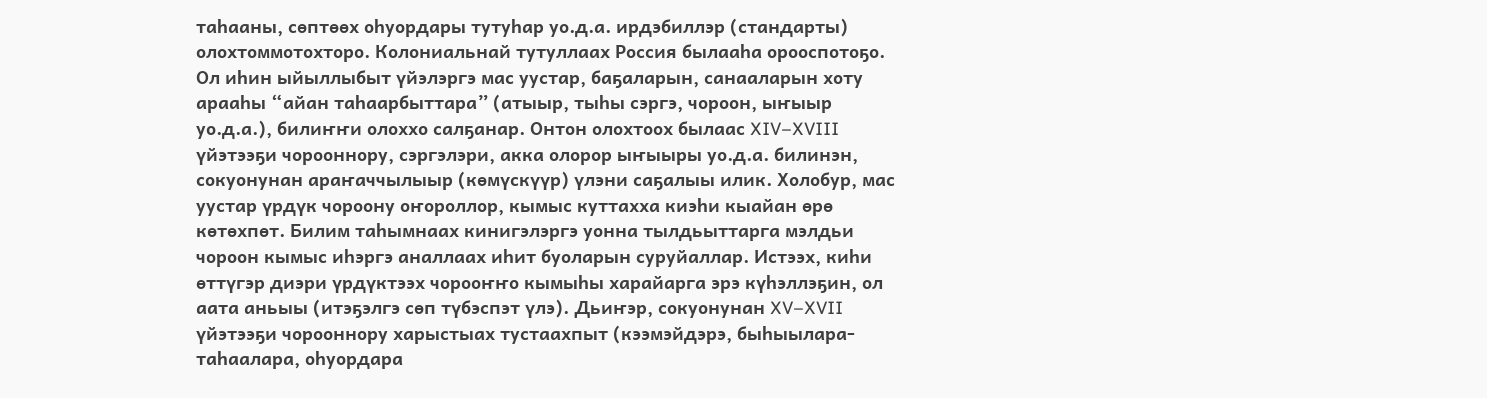таһааны, сөптөөх оһуордары тутуһар уо.д.а. ирдэбиллэр (стандарты) олохтоммотохторо. Колониальнай тутуллаах Россия былааһа орооспотоҕо. Ол иһин ыйыллыбыт үйэлэргэ мас уустар, баҕаларын, санааларын хоту арааһы “айан таһаарбыттара” (атыыр, тыһы сэргэ, чороон, ыҥыыр уо.д.а.), билиҥҥи олоххо салҕанар. Онтон олохтоох былаас XIV–XVIII үйэтээҕи чорооннору, сэргэлэри, акка олорор ыҥыыры уо.д.а. билинэн, сокуонунан араҥаччылыыр (көмүскүүр) үлэни саҕалыы илик. Холобур, мас уустар үрдүк чороону оҥороллор, кымыс куттахха киэһи кыайан өрө көтөхпөт. Билим таһымнаах кинигэлэргэ уонна тылдьыттарга мэлдьи чороон кымыс иһэргэ аналлаах иһит буоларын суруйаллар. Истээх, киһи өттүгэр диэри үрдүктээх чорооҥҥо кымыһы харайарга эрэ күһэллэҕин, ол аата аньыы (итэҕэлгэ сөп түбэспэт үлэ). Дьиҥэр, сокуонунан XV–XVII үйэтээҕи чорооннору харыстыах тустаахпыт (кээмэйдэрэ, быһыылара-таһаалара, оһуордара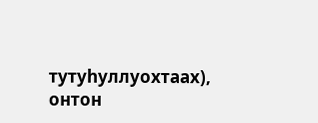тутуһуллуохтаах), онтон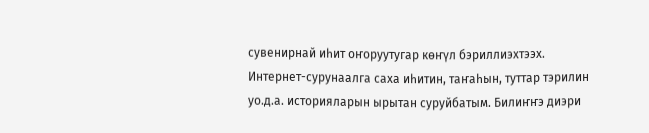сувенирнай иһит оҥоруутугар көҥүл бэриллиэхтээх.
Интернет-сурунаалга саха иһитин, таҥаһын, туттар тэрилин уо.д.а. историяларын ырытан суруйбатым. Билиҥҥэ диэри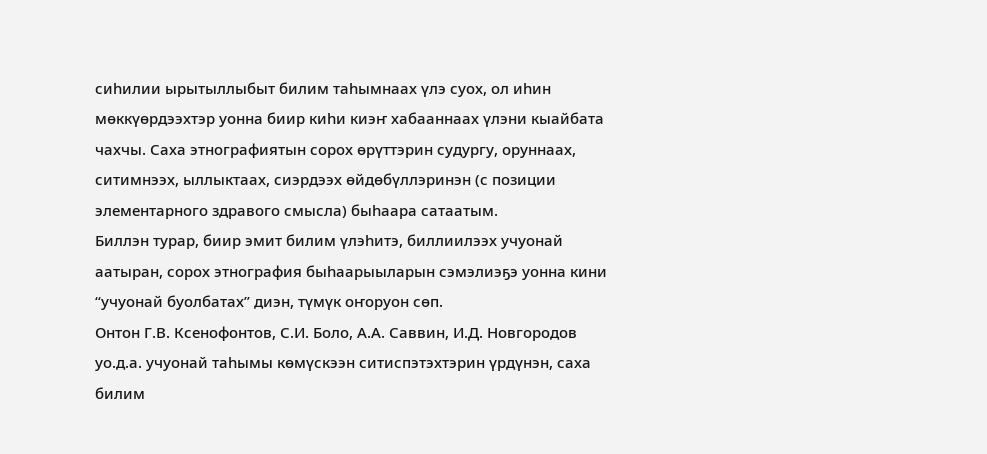сиһилии ырытыллыбыт билим таһымнаах үлэ суох, ол иһин мөккүөрдээхтэр уонна биир киһи киэҥ хабааннаах үлэни кыайбата чахчы. Саха этнографиятын сорох өрүттэрин судургу, оруннаах, ситимнээх, ыллыктаах, сиэрдээх өйдөбүллэринэн (с позиции элементарного здравого смысла) быһаара сатаатым.
Биллэн турар, биир эмит билим үлэһитэ, биллиилээх учуонай аатыран, сорох этнография быһаарыыларын сэмэлиэҕэ уонна кини “учуонай буолбатах” диэн, түмүк оҥоруон сөп.
Онтон Г.В. Ксенофонтов, С.И. Боло, А.А. Саввин, И.Д. Новгородов уо.д.а. учуонай таһымы көмүскээн ситиспэтэхтэрин үрдүнэн, саха билим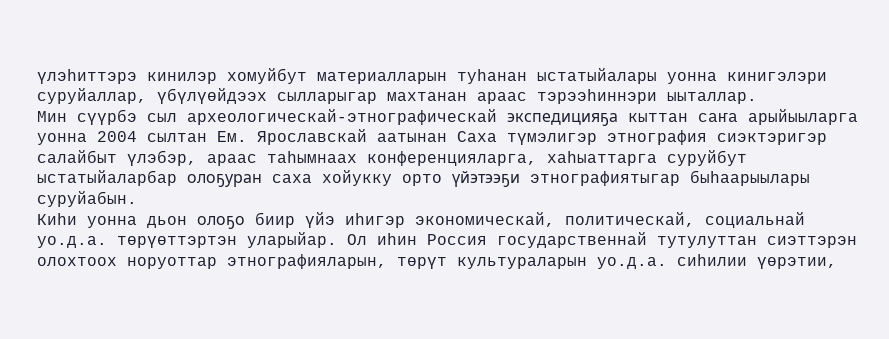үлэһиттэрэ кинилэр хомуйбут материалларын туһанан ыстатыйалары уонна кинигэлэри суруйаллар, үбүлүөйдээх сылларыгар махтанан араас тэрээһиннэри ыыталлар.
Мин сүүрбэ сыл археологическай-этнографическай экспедицияҕа кыттан саҥа арыйыыларга уонна 2004 сылтан Ем. Ярославскай аатынан Саха түмэлигэр этнография сиэктэригэр салайбыт үлэбэр, араас таһымнаах конференцияларга, хаһыаттарга суруйбут ыстатыйаларбар олоҕуран саха хойукку орто үйэтээҕи этнографиятыгар быһаарыылары суруйабын.
Киһи уонна дьон олоҕо биир үйэ иһигэр экономическай, политическай, социальнай уо.д.а. төрүөттэртэн уларыйар. Ол иһин Россия государственнай тутулуттан сиэттэрэн олохтоох норуоттар этнографияларын, төрүт культураларын уо.д.а. сиһилии үөрэтии,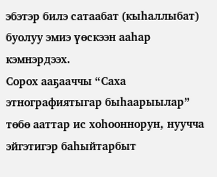эбэтэр билэ сатаабат (кыһаллыбат) буолуу эмиэ үөскээн ааһар кэмнэрдээх.
Сорох ааҕааччы “Саха этнографиятыгар быһаарыылар” төбө ааттар ис хоһооннорун, нуучча эйгэтигэр баһыйтарбыт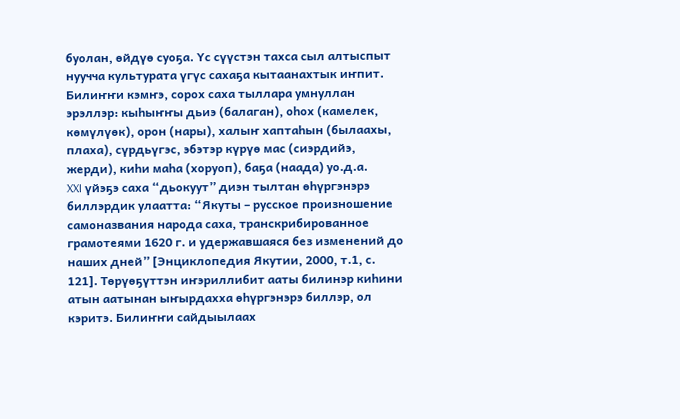буолан, өйдүө суоҕа. Үс сүүстэн тахса сыл алтыспыт нуучча культурата үгүс сахаҕа кытаанахтык иҥпит. Билиҥҥи кэмҥэ, сорох саха тыллара умнуллан эрэллэр: кыһыҥҥы дьиэ (балаган), оһох (камелек, көмүлүөк), орон (нары), халыҥ хаптаһын (былаахы, плаха), сүрдьүгэс, эбэтэр күрүө мас (сиэрдийэ, жерди), киһи маһа (хоруоп), баҕа (наада) уо.д.а.
XXI үйэҕэ саха “дьокуут” диэн тылтан өһүргэнэрэ биллэрдик улаатта: “Якуты – русское произношение самоназвания народа саха, транскрибированное грамотеями 1620 г. и удержавшаяся без изменений до наших дней” [Энциклопедия Якутии, 2000, т.1, с. 121]. Төрүөҕүттэн иҥэриллибит ааты билинэр киһини атын аатынан ыҥырдахха өһүргэнэрэ биллэр, ол кэритэ. Билиҥҥи сайдыылаах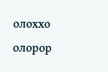олоххо олорор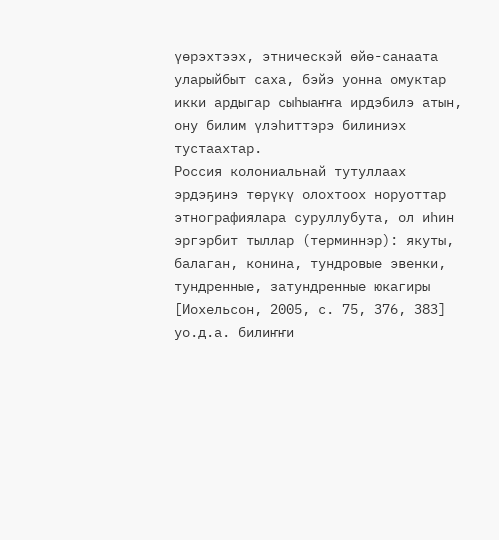үөрэхтээх, этническэй өйө-санаата уларыйбыт саха, бэйэ уонна омуктар икки ардыгар сыһыаҥҥа ирдэбилэ атын, ону билим үлэһиттэрэ билиниэх тустаахтар.
Россия колониальнай тутуллаах эрдэҕинэ төрүкү олохтоох норуоттар этнографиялара суруллубута, ол иһин эргэрбит тыллар (терминнэр): якуты, балаган, конина, тундровые эвенки, тундренные, затундренные юкагиры [Иохельсон, 2005, с. 75, 376, 383] уо.д.а. билиҥҥи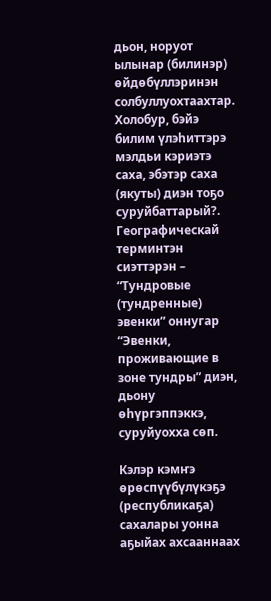дьон, норуот ылынар (билинэр) өйдөбүллэринэн солбуллуохтаахтар. Холобур, бэйэ билим үлэһиттэрэ мэлдьи кэриэтэ саха, эбэтэр саха (якуты) диэн тоҕо суруйбаттарый?. Географическай терминтэн сиэттэрэн – “Тундровые (тундренные) эвенки” оннугар “Эвенки, проживающие в зоне тундры” диэн, дьону өһүргэппэккэ, суруйуохха сөп.

Кэлэр кэмҥэ өрөспүүбүлүкэҕэ (республикаҕа) сахалары уонна аҕыйах ахсааннаах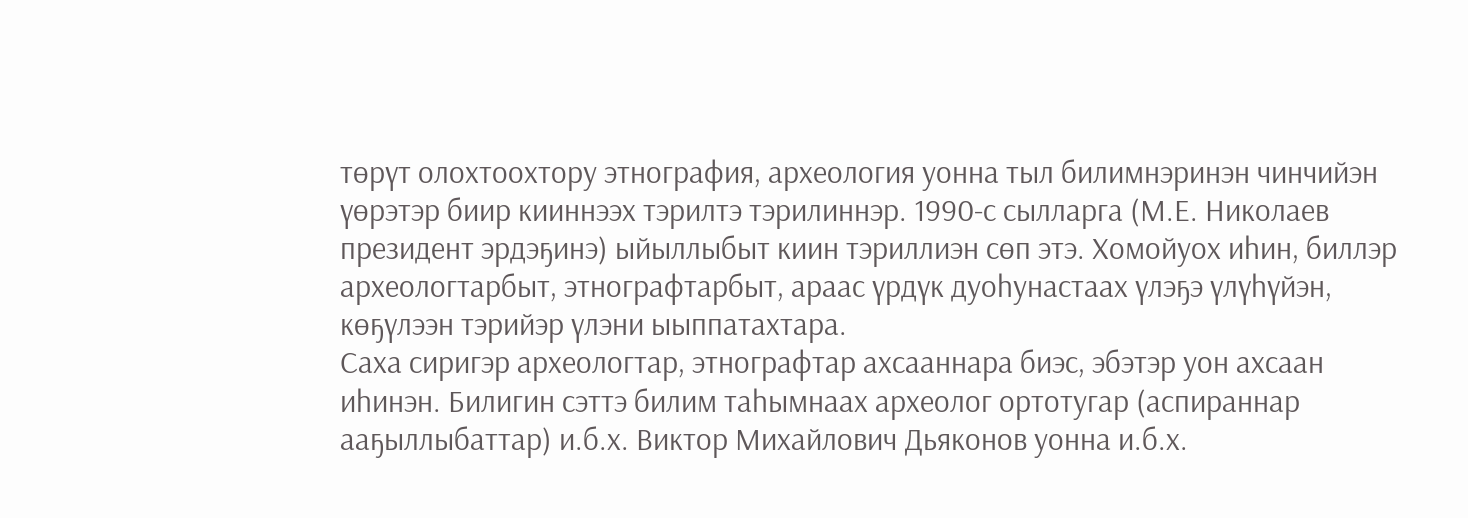төрүт олохтоохтору этнография, археология уонна тыл билимнэринэн чинчийэн үөрэтэр биир кииннээх тэрилтэ тэрилиннэр. 1990-с сылларга (М.Е. Николаев президент эрдэҕинэ) ыйыллыбыт киин тэриллиэн сөп этэ. Хомойуох иһин, биллэр археологтарбыт, этнографтарбыт, араас үрдүк дуоһунастаах үлэҕэ үлүһүйэн, көҕүлээн тэрийэр үлэни ыыппатахтара.
Саха сиригэр археологтар, этнографтар ахсааннара биэс, эбэтэр уон ахсаан иһинэн. Билигин сэттэ билим таһымнаах археолог ортотугар (аспираннар ааҕыллыбаттар) и.б.х. Виктор Михайлович Дьяконов уонна и.б.х.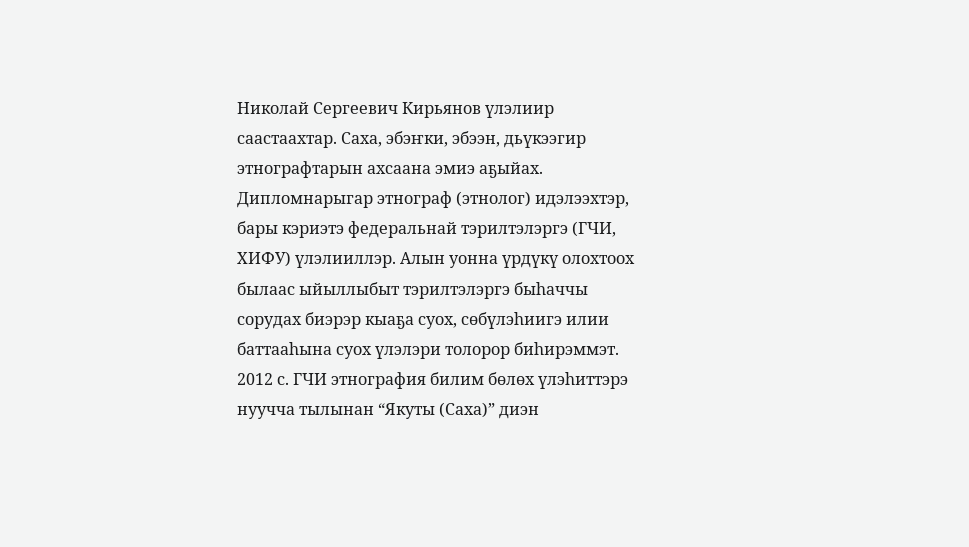Николай Сергеевич Кирьянов үлэлиир саастаахтар. Саха, эбэҥки, эбээн, дьүкээгир этнографтарын ахсаана эмиэ аҕыйах. Дипломнарыгар этнограф (этнолог) идэлээхтэр, бары кэриэтэ федеральнай тэрилтэлэргэ (ГЧИ, ХИФУ) үлэлииллэр. Алын уонна үрдүкү олохтоох былаас ыйыллыбыт тэрилтэлэргэ быһаччы сорудах биэрэр кыаҕа суох, сөбүлэһиигэ илии баттааһына суох үлэлэри толорор биһирэммэт.
2012 с. ГЧИ этнография билим бөлөх үлэһиттэрэ нуучча тылынан “Якуты (Саха)” диэн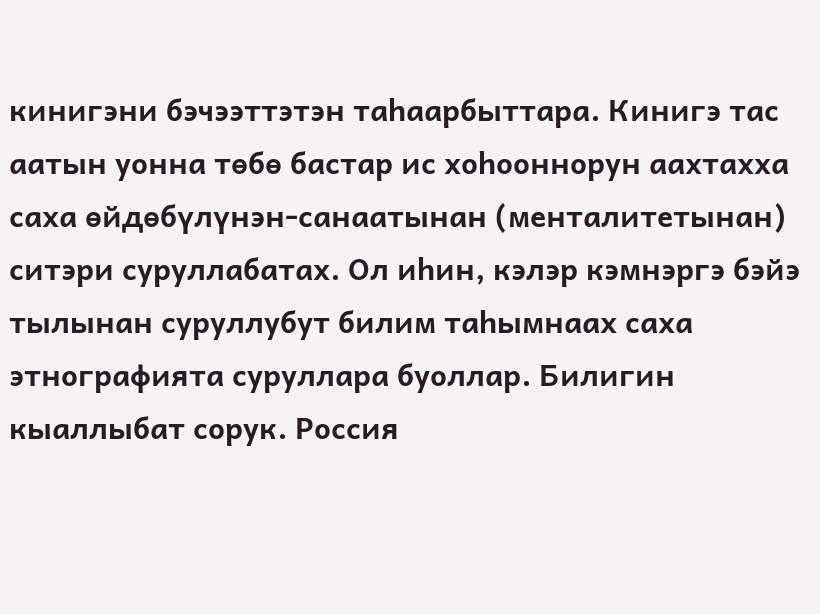кинигэни бэчээттэтэн таһаарбыттара. Кинигэ тас аатын уонна төбө бастар ис хоһооннорун аахтахха саха өйдөбүлүнэн-санаатынан (менталитетынан) ситэри суруллабатах. Ол иһин, кэлэр кэмнэргэ бэйэ тылынан суруллубут билим таһымнаах саха этнографията суруллара буоллар. Билигин кыаллыбат сорук. Россия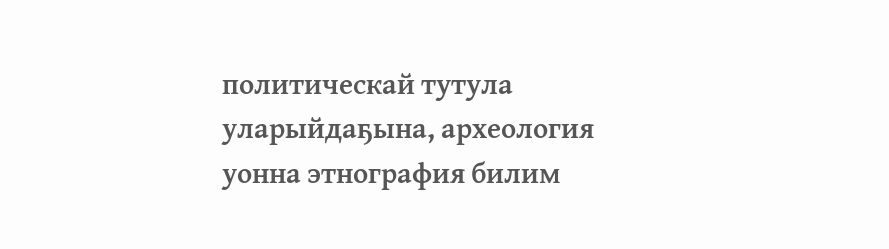политическай тутула уларыйдаҕына, археология уонна этнография билим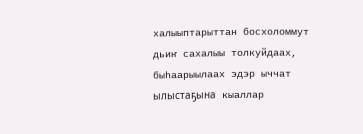халыыптарыттан босхоломмут дьиҥ сахалыы толкуйдаах, быһаарыылаах эдэр ыччат ылыстаҕына кыаллар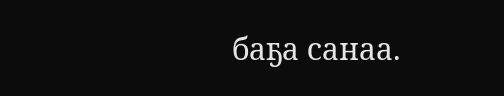баҕа санаа.